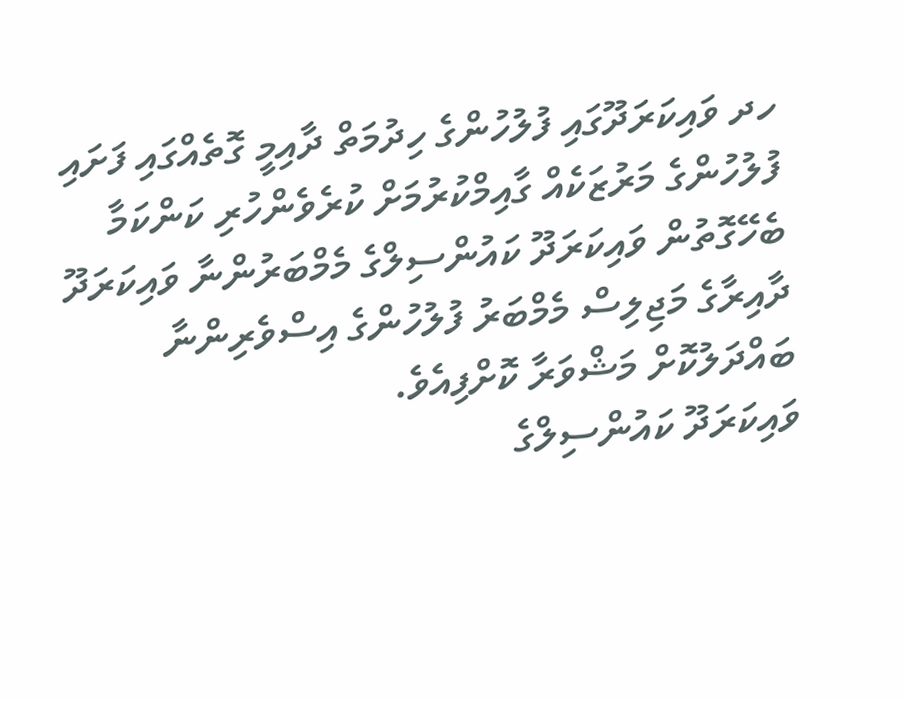ހދ ވައިކަރަދޫގައި ފުލުހުންގެ ހިދުމަތް ދާއިމީ ގޮތެއްގައި ފަށައި ފުލުހުންގެ މަރުޒަކެއް ގާއިމްކުރުމަށް ކުރެވެންހުރި ކަންކަމާ ބެހޭގޮތުން ވައިކަރަދޫ ކައުންސިލްގެ މެމްބަރުންނާ ވައިކަރަދޫ ދާއިރާގެ މަޖިލިސް މެމްބަރު ފުލުހުންގެ އިސްވެރިންނާ ބައްދަލުކޮށް މަޝްވަރާ ކޮށްފިއެވެ.
ވައިކަރަދޫ ކައުންސިލްގެ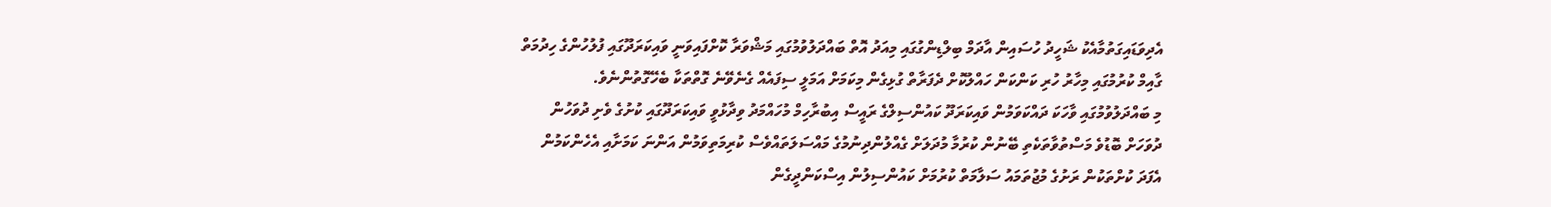އެދިވަޑައިގަތުމާއެކު ޝަހީދު ހުސައިން އާދަމް ބިލްޑިންގުގައި މިއަދު އޮތް ބައްދަލުވުމުގައި މަޝްވަރާ ކޮށްފައިވަނީ ވައިކަރަދޫގައި ފުލުހުންގެ ހިދުމަތް ގާއިމް ކުރުމުގައި މިހާރު ހުރި ކަންކަން ހައްލުކޮށް ދެފަރާތް ގުޅިގެން މިކަމަށް އަމަލީ ސިފައެއް ގެނެވޭނެ ގޮތްތަކާ ބެހޭގޮތުންނެވެ.
މި ބައްދަލުވުމުގައި ވާހަކަ ދައްކަވަމުން ވައިކަރަދޫ ކައުންސިލްގެ ރައީސް އިބުރާހިމް މުހައްމަދު ވިދާޅުވީ ވައިކަރަދޫގައި ކުށުގެ ވެށި ދުވަހުން ދުވަހަށް ބޮޑުވެ މަސްތުވާތަކެތި ބޭނުން ކުރުމާ މުދަލަށް ގެއްލުންދިނުމުގެ މައްސަލަތައްވެސް ކުރިމަތިވަމުން އަންނަ ކަމަށާއި އެހެންކަމުން އެފަދަ ކުށްތަކުން ރަށުގެ މުޖުތަމައު ސަލާމަތް ކުރުމަށް ކައުންސިލުން އިސްކަންދީގެން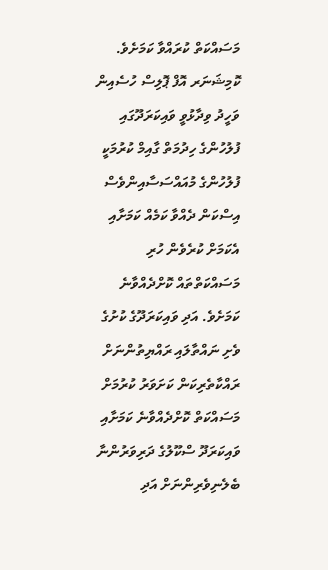މަސައްކަތް ކުރައްވާ ކަމަށެވެ.
ކޮމިޝަނަރ އޮފް ޕޮލިސް ހުސެއިން ވަހީދު ވިދާޅުވީ ވައިކަރަދޫގައި ފުލުހުންގެ ހިދުމަތް ގާއިމް ކުރުމަކީ ފުލުހުންގެ މުއައްސަސާއިންވެސް އިސްކަން ދެއްވާ ކަމެއް ކަމަށާއި އެކަމަށް ކުރެވެން ހުރި މަސައްކަތްތައް ކޮށްދެއްވާނެ ކަމަށެވެ. އަދި ވައިކަރަދޫގެ ކުށުގެ ވެށި ނައްތާލައި ރައްޔިތުންނަށް ރައްކާތެރިކަން ކަށަވަރު ކުރުމަށް މަސައްކަތް ކޮށްދެއްވާނެ ކަމަށާއި ވައިކަރަދޫ ސްކޫލުގެ ދަރިވަރުންނާ ބެލެނިވެރިންނަށް އަދި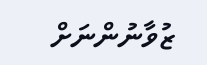ޒުވާނުންނަށް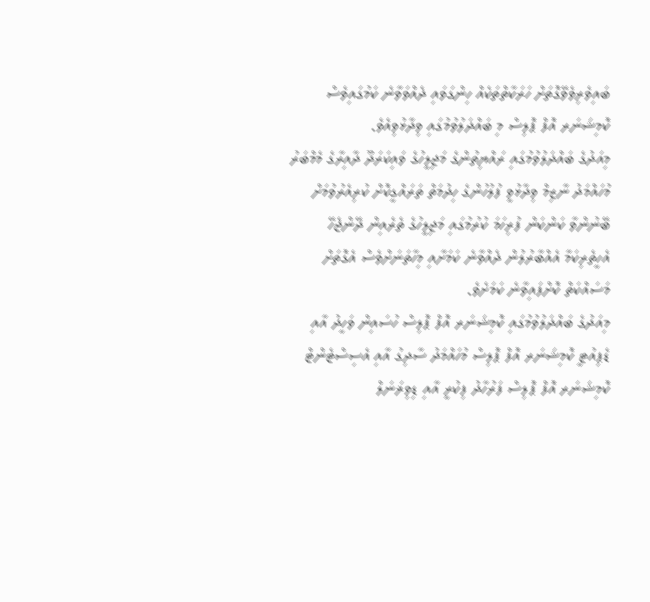ބައިވެރިވެވޭގޮތަށް ހަރަކާތްތަކެއް ހިންގަވައި ދެއްވަވާނެ ކަމުގައިވެސް ކޮމިޝަނަރ އޮފް ޕޮލިސް މި ބައްދަލުވުމުގައި ވިދާޅުވިއެވެ.
މިއަދުގެ ބައްދަލުވުމުގައި ރައްޔިތުންގެ މަޖިލީހުގެ ވައިކަރަދޫ ދާއިރާގެ މެމްބަރު މުހައްމަދު ނާޒިމް ވިދާޅުވީ ފުލުހުންގެ ހިދުމަތް ތަރައްގީކޮށް ކުރިއެރުވުމަށް ބޭނުންވާ ކަންކަން ފުރިހަމަ ކުރުމުގައި މަޖިލީހުގެ ތެރެއިން ދޭންޖެހޭ އެހީތެރިކަމާ އެއްބާރުލުން ދެއްވާނެ ކަމަށާއި މިހާތަނަށްވެސް އެގޮތަށް މަސައްކަތް ކޮށްފައިވާނެ ކަމަށެވެ.
މިއަދުގެ ބައްދަލުވުމުގައި ކޮމިޝަނަރ އޮފް ޕޮލިސް ހުސައިން ވަހީދު އާއި ޑެޕިއުޓީ ކޮމިޝަނަރ އޮފް ޕޮލިސް މުހައްމަދު ސާދިގު އާއި އެސިސްޓެންޓް ކޮމިޝަނަރ އޮފް ޕޮލިސް ފަރުހާދު ފިކުރީ އާއި ޑިވިޜަނަލް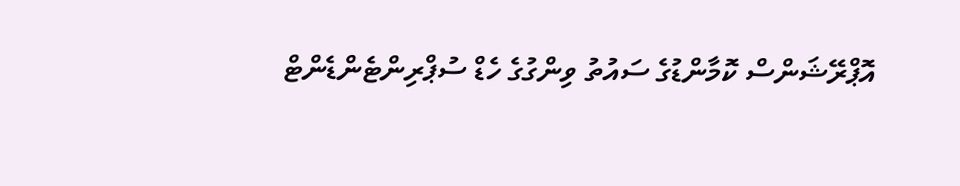އޮޕްރޭޝަންސް ކޮމާންޑުގެ ސައުތު ވިންގުގެ ހެޑް ސުޕްރިންޓެންޑެންޓް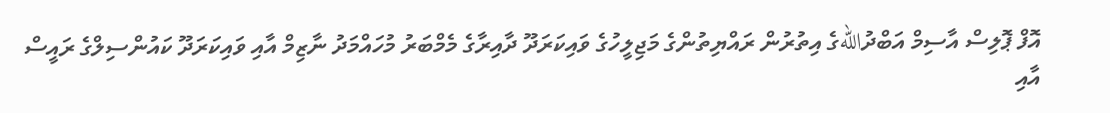އޮފް ޕޮލިސް އާސިމް އަބްދުاللهގެ އިތުރުން ރައްޔިތުންގެ މަޖިލީހުގެ ވައިކަރަދޫ ދާއިރާގެ މެމްބަރު މުހައްމަދު ނާޒިމް އާއި ވައިކަރަދޫ ކައުންސިލްގެ ރައީސް އާއި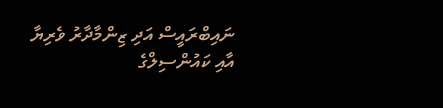ނައިބްރައީސް އަދި ޒިންމާދާރު ވެރިޔާ އާއި ކައުންސިލްގެ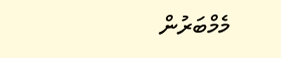މެމްބަރުން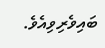ބައިވެރިވިއެވެ.